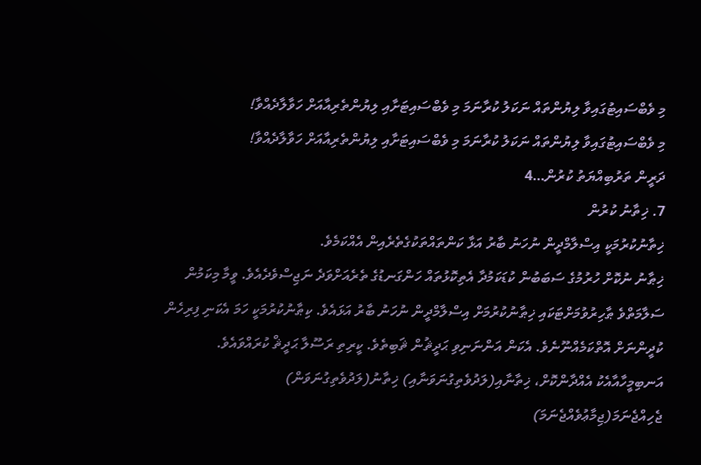މި ވެބްސައިޓުގައިވާ ލިޔުންތައް ނަކަލު ކުރާނަމަ މި ވެބްސައިޓަށާއި ލިޔުންތެރިއާއަށް ހަވާލާދެއްވާ!
މި ވެބްސައިޓުގައިވާ ލިޔުންތައް ނަކަލު ކުރާނަމަ މި ވެބްސައިޓަށާއި ލިޔުންތެރިއާއަށް ހަވާލާދެއްވާ!
ދަރީން ތަރުބިއްޔަތު ކުރުން…4
7. ޚިތާނު ކުރުން
ޚިތާނުކުރުމަކީ އިސްލާމްދީން ނުހަނު ބާރު އަޅާ ކަންތައްތަކުގެތެރެއިން އެއްކަމެވެ.
ޚިޠާނު ނުކޮށް ހުރުމުގެ ސަބަބުން ކުޑަކަމުދާ އެތިކޮޅުތައް ހަންގަނޑުގެ ތެރެއަށްވަދެ ނަޖިސްވެދެއެވެ. ވީމާ މިކަމުން ސަލާމަތްވެ ޠާހިރުވުމަށްޓަކައި ޚިޠާނުކުރުމަށް އިސްލާމްދީން ނުހަނު ބާރު އަޅައެވެ. ކިޠާނުކުރުމަކީ ހަމަ އެކަނި ފިރިހެން ކުދީންނަށް އޮތްކަމެއްނޫނެވެ. އެކަން އަންނަނިވި ޙަދީޘުން ޘަބިތެވެ. ކީރިތި ރަސޫލާ ޙަދީޘް ކުރައްވައެވެ.
އަނބިމީހާއާއެކު އެއްދާންކޮށް، ޚިތާނާއި(ލަދުވެތިގުނަވަނާއި) ޚިތާނު(ލަދުވެތިގުނަވަން) ޖެހިއްޖެނަމަ(ޖިމާޢުވެއްޖެނަމަ)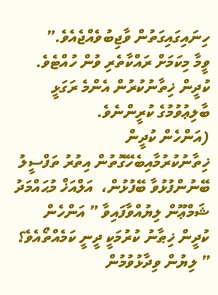ހިނައިގައިގަތުން ވާޖިބުވެއްޖެއެވެ.”
ވީމާ މިކަމަށް ރައްކާތެރި ވުން ހުއްޓެވެ. ކުދީން ޚިތާނުކުރުން އެންމެ ރަގަޅީ ބާލިޢުވުމުގެ ކުރީންނެވެ.
(އަންހެން ކުދީން ޚިތާނުކުރުމާއިބެހޭގޮތުން އިތުރު ތަފްސީލު ބޭނުންފުޅުވާ ބޭފުޅުން،  އަލްއަޚް މުޙައްމަދު ޝަމްޢޫން ލިޔުއްވާފައިވާ ” އަންހެން ކުދީން ޚިޠާނު ކުރުމަކީ ދީނީ ކަމެއްތޯއެވެ؟ ” ލިޔުން ވިދާޅުވުމުން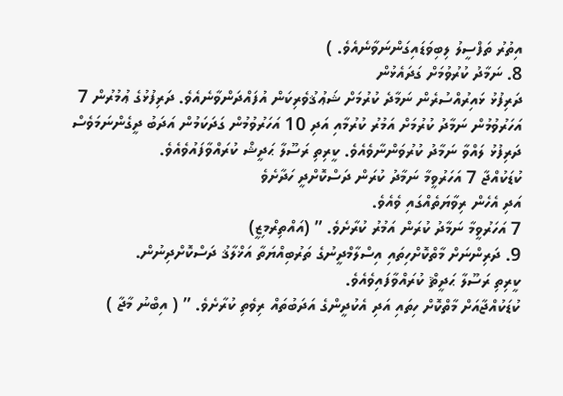އިތުރު ތަފްސީލު ލިބިވަޑައިގަންނަވާނެއެވެ. )
8. ނަމާދު ކުރުވުމަށް ގަދައެޅުން
ދަރިފުޅު ޅައިރުއްސުރެން ނަމާދެ ކުރުމަށް ޝަޢުޤުވެރިކަން އުފައްދަންވާނެއެވެ. ދަރިފުޅުގެ ޢުމުރުން 7 އަހަރުވުމުން ނަމާދު ކުރުމަށް އަމުރު ކުރުމާއި އަދި 10 އަހަރުވުމުން ގަދަކަމުން އަދަބު ދީގެންނަމަވެސް ދަރިފުޅު ލައްވާ ނަމާދު ކުރުވަންނާވެއެވެ. ކީރިތި ރަސޫލާ ޙަދީޝް ކުރައްވާފައުވެއެވެ.
ކުޑަކުއްޖާ 7 އަހަރުވީމާ ނަމާދު ކުރަން ދަސްކޮށްދީ ހަދާށެވެ
އަދި އެހެން ރިވާޔަތެއްގައި ވެއެވެ.
7 އަހަރުވީމާ ނަމާދު ކުރަން އަމުރު ކުރާށެވެ. ” (އައްތިރްމިޒީ)
9. ދަރިންނަށް މާތްކޮށްހިތައި އިސްލާމްދީނުގެ ތަރުބިއްޔަތާ އަޚްލާޤު ދަސްކޮށްދިނުން.
ކީރިތި ރަސޫލާ ޙަދީޘް ކުރައްވާފައިވެއެވެ.
ކުޑަކުއްޖާއަށް މާތްކޮށް ހިތައި އަދި އެކުދީންގެ އަދަބުތައް ރިވެތި ކުރާށެވެ. ” ( އިބްނު މާޖާ )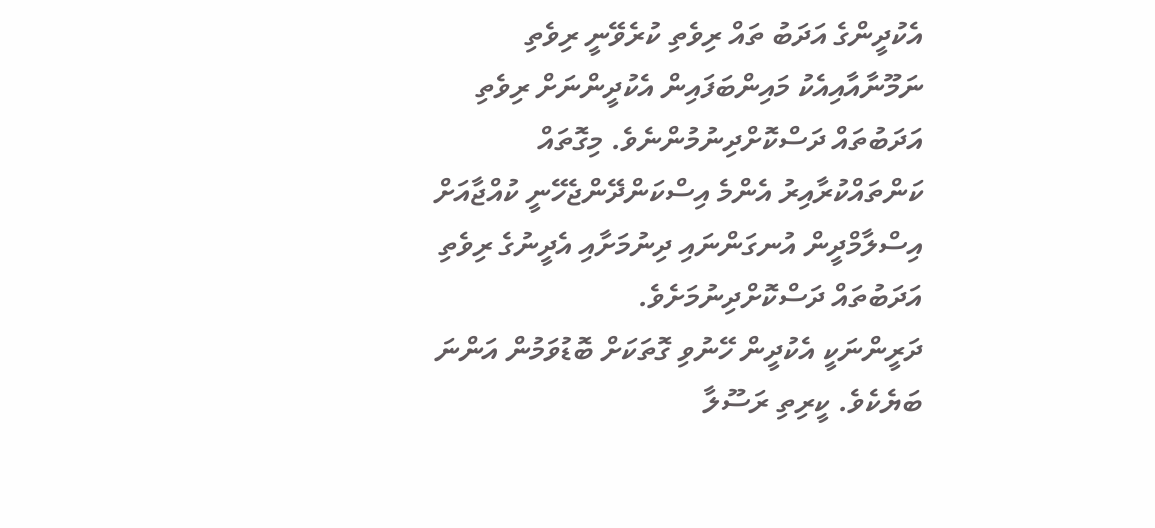އެކުދީންގެ އަދަބު ތައް ރިވެތި ކުރެވޭނީ ރިވެތި ނަމޫނާއާއިއެކު މައިންބަފައިން އެކުދީންނަށް ރިވެތި އަދަބުތައް ދަސްކޮށްދިނުމުންނެވެ. މިގޮތައް ކަންތައްކުރާއިރު އެންމެ އިސްކަންދޭންޖެހޭނީ ކުއްޖާއަށް އިސްލާމްދީން އުނގަންނައި ދިނުމަށާއި އެދީނުގެ ރިވެތި އަދަބުތައް ދަސްކޮށްދިނުމަށެވެ.
ދަރީންނަކީ އެކުދީން ހޭނުވި ގޮތަކަށް ބޮޑުވަމުން އަންނަ ބަޔެކެވެ. ކީރިތި ރަސޫލާ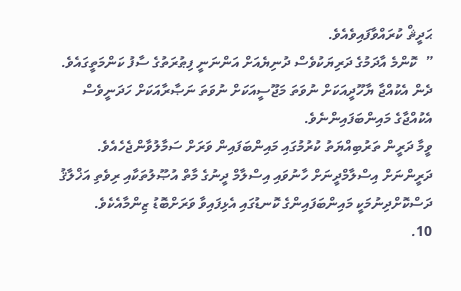ޙަދީޘް ކުރައްވާފައިވެއެވެ.
”  ކޮންމެ އާދަމުގެ ދަރިޔަކުވެސް ދުނިޔެއަށް އަންނަނީ ފިޠުރަތުގެ ސާފު ކަންމަތީގައެވެ. ދެން އެކުއްޖާ ޔާހޫދީއަކަށް ނުވަތަ މަޖޫސީއަކަށް ނުވަތަ ނަޞާރާއަކަށް ހަދަނީވެސް އެކުއްޖާގެ މައިންބަފައިންނެވެ.
ވީމާ ދަރީން ތަރުބިއްޔަތު ކުރުމުގައި މައިންބަފައިން ވަރަށް ސަމާލުވާންޖެހެއެވެ. ދަރީންނަށް އިސްލާމްދީނަށް ހާނުވައި އިސްލާމް ދީނުގެ މާތް އުޞޫލުތަކާއި ރިވެތި އަޚްލާޤު ދަސްކޮށްދިނުމަކީ މައިންބަފައިންގެ ކޮނޑުގައި އެޅިފައިވާ ވަރަށްބޮޑު ޒިންމާއެކެވެ.
10.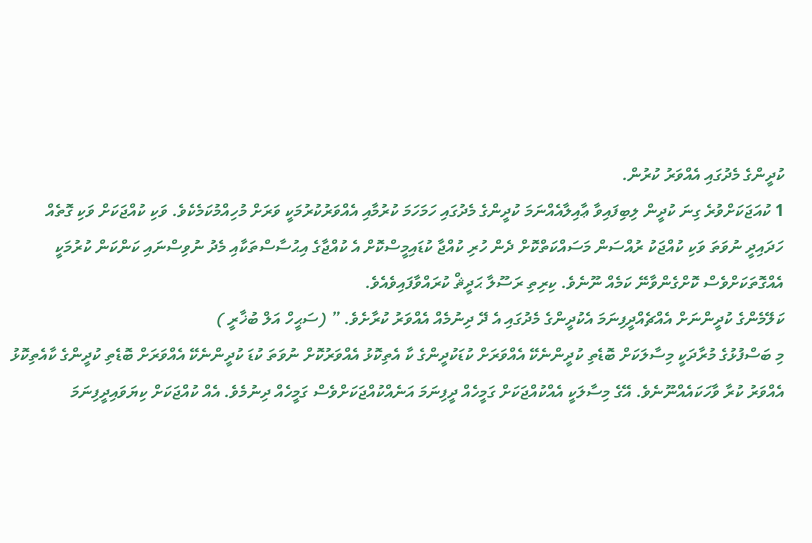ކުދީންގެ މެދުގައި އެއްވަރު ކުރުން.
1 ކުއަޖަކަށްވުރެ ގިނަ ކުދީން ލިބިފައިވާ ޢާއިލާއެއްނަމަ ކުދީންގެ މެދުގައި ހަމަހަމަ ކުރުމާއި އެއްވަރުކުރުމަކީ ވަރަށް މުހިއްމުކަމެކެވެ. ވަކި ކުއްޖަކަށް ވަކި ގޮތެއް ހަދައިދީ ނުވަތަ ވަކި ކުއްޖަކު ރުއްސަން މަސައްކަތްކޮށް ދެން ހުރި ކުއްޖާ ކުޑައިމީސްކޮށް އެ ކުއްޖާގެ އިޙުސާސްތަކާއި މެދު ނުވިސްނައި ކަންކަން ކުރުމަކީ އެއްގޮތަކަށްވެސް ކޮށްގެންވާނޭ ކަމެއް ނޫނެވެ. ކިރިތި ރަސޫލާ ޙަދީޘް ކުރައްވާފައިވެއެވެ.
ކަލޭމެންގެ ކުދީންނަށް އެއްޗެއްދީފިނަމަ އެކުދީންގެ މެދުގައި އެ ދޭ ދިނުމެއް އެއްވަރު ކުރާށެވެ. ” (ސަޙީހް އަލް ބުޚާރީ )
މި ބަސްފުޅުގެ މުރާދަކީ މިސާލަކަށް ބޮޑެތި ކުދީންނެކޭ އެއްވަރަށް ކުޑަކުދީންގެ ކާ އެތިކޮޅު އެއްވަރުކޮށް ނުވަތަ ކުޑަ ކުދީންނެކޭ އެއްވަރަށް ބޮޑެތި ކުދީންގެ ކާއެތިކޮޅު އެއްވަރު ކުރާ ވާހަކައެއްނޫނެވެ. އޭގެ މިސާލަކީ އެއްކުއްޖަކަށް ގަމީހެއް ދީފިނަމަ އަނެއްކުއްޖަކަށްވެސް ގަމީހެއް ދިނުމެވެ. އެއް ކުއްޖަކަށް ކިޔަވައިދީފިނަމަ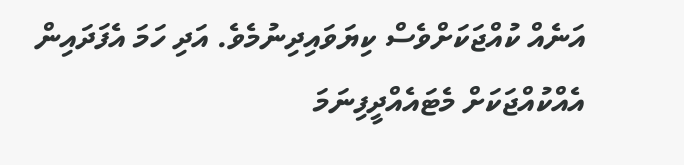އަނެއް ކުއްޖަކަށްވެސް ކިޔަވައިދިނުމެވެ. އަދި ހަމަ އެފަދައިން އެއްކުއްޖަކަށް މެޓައެއްދީފިނަމަ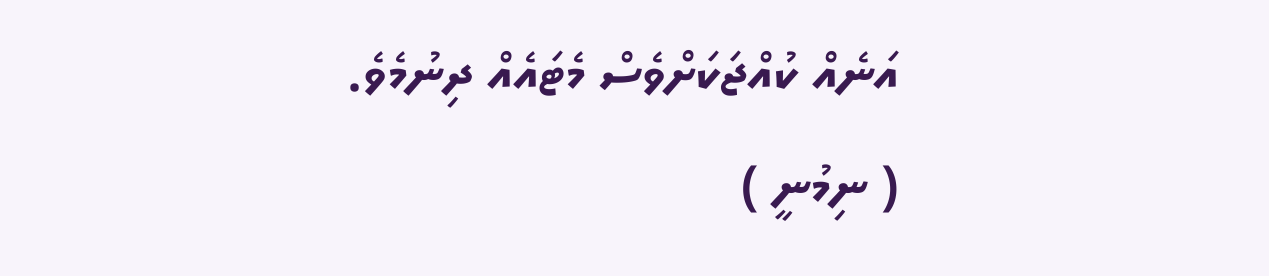އަނެއް ކުއްޖަކަށްވެސް މެޓައެއް ދިނުމެވެ.
( ނިމުނީ )